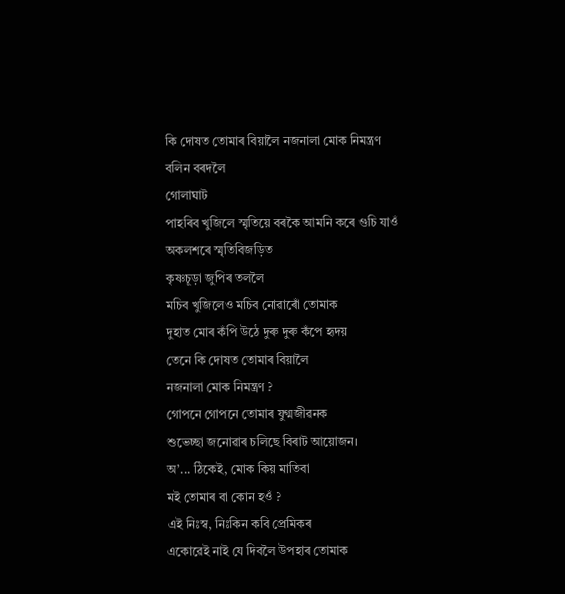কি দোষত তোমাৰ বিয়ালৈ নজনালা মোক নিমন্ত্ৰণ
বলিন বৰদলৈ
গোলাঘাট
পাহৰিব খুজিলে স্মৃতিয়ে বৰকৈ আমনি কৰে গুচি যাওঁ অকলশৰে স্মৃতিবিজড়িত
কৃষ্ণচূড়া জুপিৰ তললৈ
মচিব খুজিলেও মচিব নোৱাৰোঁ তোমাক
দুহাত মোৰ কঁপি উঠে দুৰু দুৰু কঁপে হৃদয়
তেনে কি দোষত তোমাৰ বিয়ালৈ
নজনালা মোক নিমন্ত্ৰণ ?
গোপনে গোপনে তোমাৰ যুগ্মজীৱনক
শুভেচ্ছা জনোৱাৰ চলিছে বিৰাট আয়োজন।
অ’... ঠিকেই, মোক কিয় মাতিবা
মই তোমাৰ বা কোন হওঁ ?
এই নিঃস্ব, নিঃকিন কবি প্ৰেমিকৰ
একোৱেই নাই যে দিবলৈ উপহাৰ তোমাক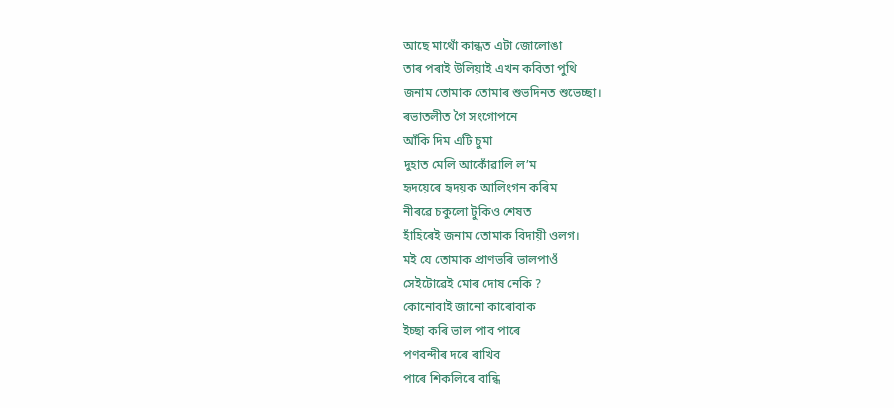আছে মাথোঁ কান্ধত এটা জোলোঙা
তাৰ পৰাই উলিয়াই এখন কবিতা পুথি
জনাম তোমাক তোমাৰ শুভদিনত শুভেচ্ছা।
ৰভাতলীত গৈ সংগোপনে
আঁকি দিম এটি চুমা
দুহাত মেলি আকোঁৱালি ল’ম
হৃদয়েৰে হৃদয়ক আলিংগন কৰিম
নীৰৱে চকুলো টুকিও শেষত
হাঁহিৰেই জনাম তোমাক বিদায়ী ওলগ।
মই যে তোমাক প্ৰাণভৰি ভালপাওঁ
সেইটোৱেই মোৰ দোষ নেকি ?
কোনোবাই জানো কাৰোবাক
ইচ্ছা কৰি ভাল পাব পাৰে
পণবন্দীৰ দৰে ৰাখিব
পাৰে শিকলিৰে বান্ধি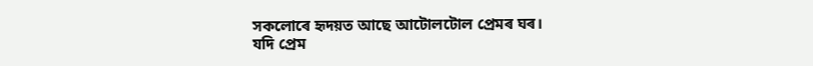সকলোৰে হৃদয়ত আছে আটোলটোল প্ৰেমৰ ঘৰ।
যদি প্ৰেম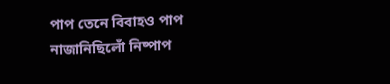পাপ তেনে বিবাহও পাপ
নাজানিছিলোঁ নিষ্পাপ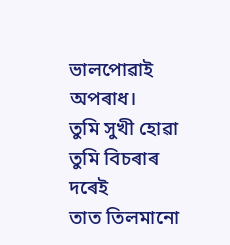ভালপোৱাই অপৰাধ।
তুমি সুখী হোৱা তুমি বিচৰাৰ দৰেই
তাত তিলমানো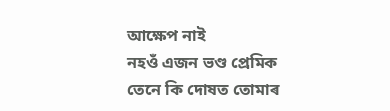আক্ষেপ নাই
নহওঁ এজন ভণ্ড প্ৰেমিক
তেনে কি দোষত তোমাৰ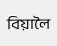বিয়ালৈ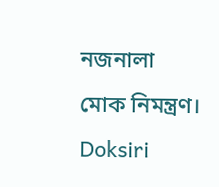নজনালা মোক নিমন্ত্ৰণ।
Doksiri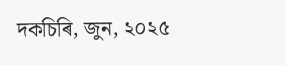দকচিৰি, জুন, ২০২৫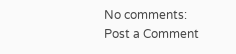No comments:
Post a Comment